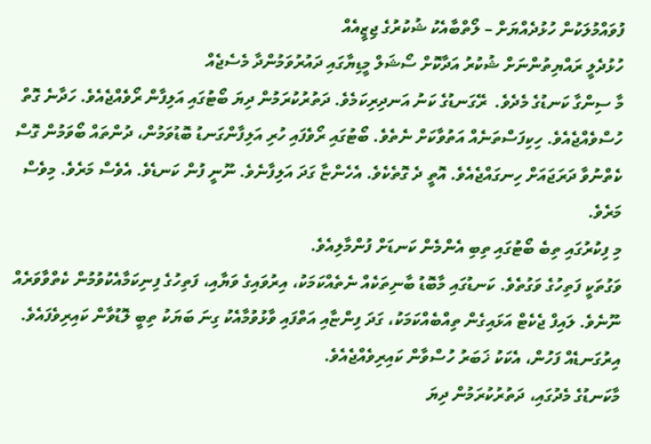ފުވައްމުލަކުން ހުޅުދެއްޔަށް – ލޯތްބާއެކު ޝުކުރުގެ ޖިޒީއެއް
ހުޅުދެލީ ރައްޔިތުންނަށް ޝުކުރު އަދާކޮށް ސޯޝަލް މީޑިޔާގައި ދައުރުވަމުންދާ މެސެޖެއް
މާ ސިންގާ ކަނޑުގެ މެދެވެ.  ރޭގަނޑުގެ ކަނު އަނދިރިކަމެވެ. ދަތުރުކުރަމުން ދިޔަ ބޯޓުގައި އަލިފާން ރޯވެއްޖެއެވެ. ހަދާނެ ގޮތް ހުސްވެއްޖެއެވެ. ހިކިފަސްތަނެއް އަތުވާކަށް ނެތެވެ. ބޯޓުގައި ރޯވެފައި ހުރި އަލިފާންގަނޑު ބޮޑުވަމުން، ދުންތައް ބޯވަމުން ގޮސް ކެތްނުވާ ދަރަޖައަށް ހިނގައްޖެއެވެ. އޮތީ ދެ ގޮތެކެވެ. އެހެންޏާ ގަދަ އަލިފާނެވެ. ނޫނީ ފުން ކަނޑެވެ. އެވެސް މަރެވެ. މިވެސް މަރެވެ.
މި ފިކުރުގައި ތިބެ ބޯޓުގައި ތިބި އެންމެން ކަނޑަށް ފުންމާލިއެވެ.
ވަގުތަކީ ފަތިހުގެ ވަގުތެވެ. ކަނޑުގައި މާބޮޑު ބާނިތަކެއް ނެތެއްކަމަކު، އިރުވައިގެ ވަޔާއި، ފަތިހުގެ ފިނިކަމާއެކުވުމުން ކެތްވާވަރެއް ނޫނެވެ. ލައިފް ޖެކެޓް އަޅައިގެން ތިއްބެއްކަމަކު، ގަދަ ފިންޏާއި އަތްފައި ވާޅުވުމާއެކު ގިނަ ބަޔަކު ތިބީ ލޮޑުވާން ކައިރިވެފައެވެ. އިރުގަނޑެއް ފަހުން، އެކަކު ޚަބަރު ހުސްވާން ކައިރިވެއްޖެއެވެ.
މާކަނޑުގެ މެދުގައި، ދަތުރުކުރަމުން ދިޔަ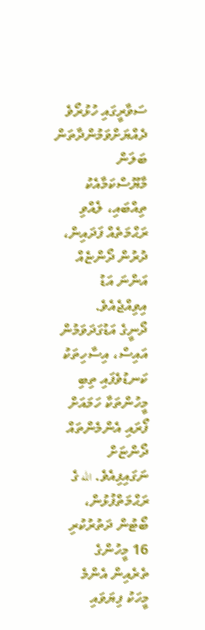ސަވާރީގައި ހުޅުރޯވެ ދެއްޔަށްވަމުންދާތަން ބަލަން މާޔޫސްކަމާއެކު ތިއްބައި، ލެއްވި ރަޙްމަތެއް ފަދައިން، ދުރުން ދޯންޏެއް އަންނަ އަޑު އިވިއްޖެއެވެ.
ދޯނީގެ އަޑުގަދަވަމުން އައިސް، އިސާހިތަކު ކަނޑުވެފައި ތިބި މީހުންތަކާ ހަމައަށް ފޯރައި އެންމެންތައް ދޯންޏަށް ނަގައިފިއެވެ. الله ގެ ރަޙްމަތްފުޅުން، ބޯޓުން ދަތުރުކުރި 16 މީހުންގެ ތެރެއިން އެންމެ މީހަކު ފިޔަވައި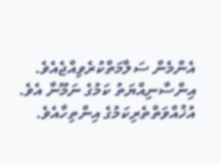އެންމެން ސަލާމަތްކުރެވިއްޖެއެވެ.
އިންސާނިއްޔަތު ކަމުގެ ނަމޫނާ އެވެ. އުޚުއްވަތްތެރިކަމުގެ އިންތިހާއެވެ.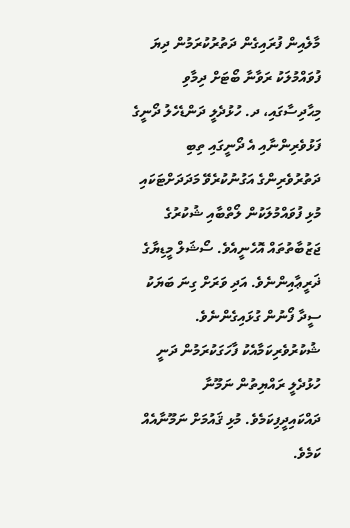މާލެއިން ފުރައިގެން ދަތުރުކުރަމުން ދިޔަ ފުވައްމުލަކު ރަވާނާ ބޯޓަށް ދިމާވި މިޙާދިސާގައި، ދ. ހުޅުދެލީ ދަންޑެހެލު ދޯނީގެ ފަޅުވެރިންނާއި އެ ދޯނީގައި ތިބި ދަތުރުވެރިންގެ އަގުނުކުރެވޭ މަދަދަށްޓަކައި މުޅި ފުވައްމުލަކުން ލޯތްބާއި ޝުކުރުގެ ޖަޒުބާތުތައް އޮހެނީއެވެ. ސޯޝަލް މީޑިޔާގެ ޛަރީޢާއިންނެވެ. އަދި ވަރަށް ގިނަ ބަޔަކު ސީދާ ފޯނުން ގުޅައިގެންނެވެ.
ޝުކުރުވެރިކަމާއެކު ފާހަގަކުރަމުން ދަނީ ހުޅުދެލީ ރައްޔިތުން ނަމޫނާ ދައްކައިދީފިކަމެވެ. މުޅި ޤައުމަށް ނަމޫނާއެއް ކަމެވެ.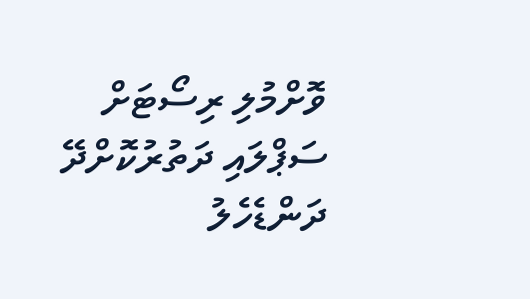ވޮށްމުލި ރިސޯޓަށް ސަޕްލައި ދަތުރުކޮށްދޭ ދަންޑެހެލު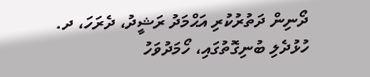ދޯނިން ދަތުރުކުރި އަޙްމަދު ރަޝީދު، ދެރަހަ، ދ. ހުޅުދެލި ބުނިގޮތުގައި، ހޯމަދުވަހު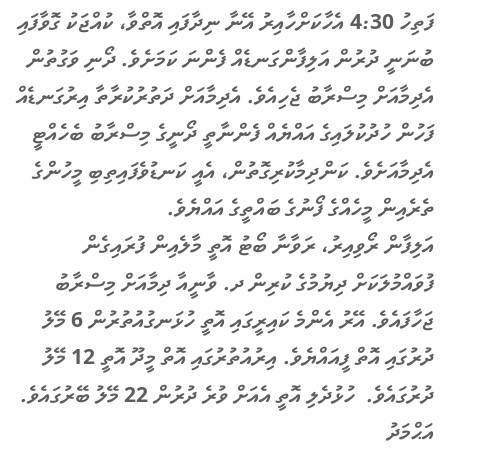ފަތިހު 4:30 އެހާކަށްހާއިރު އޭނާ ނިދާފައި އޮތްވާ، ކުއްޖަކު ގޮވާފައި ބުނަނީ ދުރުން އަލިފާންގަނޑެއް ފެންނަ ކަމަށެވެ. ދޯނި ވަގުތުން އެދިމާއަށް މިސްރާބު ޖެހިއެވެ. އެދިމާއަށް ދަތުރުކުރާތާ އިރުގަނޑެއް ފަހުން ހުދުކުލައިގެ އައްޔެއް ފެންނާތީ ދޯނީގެ މިސްރާބު ބެހެއްޓީ އެދިމާއަށެވެ. ކަންދިމާކުރިގޮތުން، އެއީ ކަނޑުވެފައިތިބި މީހުންގެ ތެރެއިން މީހެއްގެ ފޯނުގެ ބައްތީގެ އައްޔެވެ.
އަލިފާން ރޯވިއިރު، ރަވާނާ ބޯޓު އޮތީ މާލެއިން ފުރައިގެން ފުވައްމުލަކަށް ދިޔުމުގެ ކުރިން ދ. ވާނީއާ ދިމާއަށް މިސްރާބު ޖަހާފައެވެ. އޭރު އެންމެ ކައިރީގައި އޮތީ ހުޅަނގުއުތުރުން 6 މޭލު ދުރުގައި އޮތް ފީއައްޔެވެ. އިރުއުތުރުގައި އޮތް މީދޫ އޮތީ 12 މޭލު ދުރުގައެވެ.  ހުޅުދެލި އޮތީ އެއަށް ވުރެ ދުރުން 22 މޭލު ބޭރުގައެވެ.
އަޙްމަދު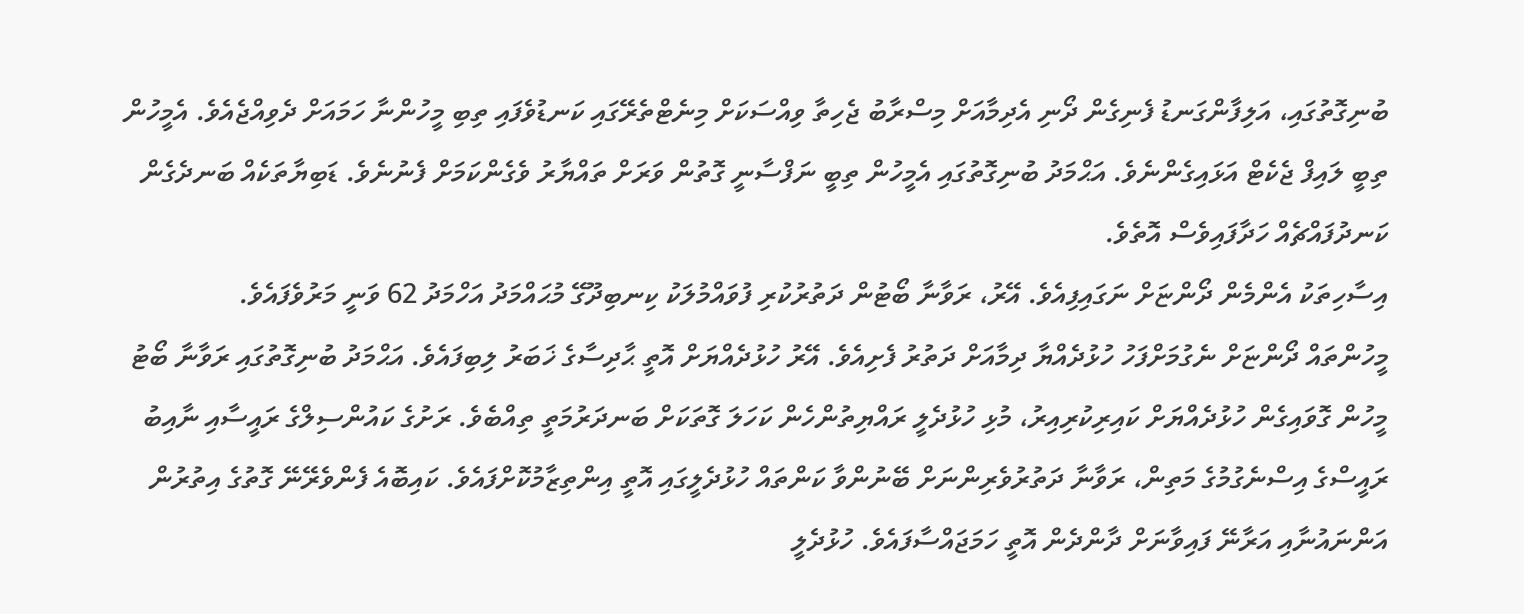ބުނިގޮތުގައި، އަލިފާންގަނޑު ފެނިގެން ދޯނި އެދިމާއަށް މިސްރާބު ޖެހިތާ ވިއްސަކަށް މިނެޓްތެރޭގައި ކަނޑުވެފައި ތިބި މީހުންނާ ހަމައަށް ދެވިއްޖެއެވެ. އެމީހުން ތިބީ ލައިފް ޖެކެޓް އަޅައިގެންނެވެ. އަޙްމަދު ބުނިގޮތުގައި އެމީހުން ތިބީ ނަފްސާނީ ގޮތުން ވަރަށް ތައްޔާރު ވެގެންކަމަށް ފެނުނެވެ. ޑަބިޔާތަކެއް ބަނދެގެން ކަނދުފައްޗެއް ހަދާފައިވެސް އޮތެވެ.
އިސާހިތަކު އެންމެން ދޯންޏަށް ނަގައިފިއެވެ. އޭރު، ރަވާނާ ބޯޓުން ދަތުރުކުރި ފުވައްމުލަކު ކިނބިދޫގޭ މުޙައްމަދު އަހްމަދު 62 ވަނީ މަރުވެފައެވެ.
މީހުންތައް ދޯންޏަށް ނެގުމަށްފަހު ހުޅުދެއްޔާ ދިމާއަށް ދަތުރު ފެށިއެވެ. އޭރު ހުޅުދެއްޔަށް އޮތީ ޙާދިސާގެ ޚަބަރު ލިބިފައެވެ. އަޙްމަދު ބުނިގޮތުގައި ރަވާނާ ބޯޓު މީހުން ގޮވައިގެން ހުޅުދެއްޔަށް ކައިރިކުރިއިރު، މުޅި ހުޅުދެލީ ރައްޔިތުންހެން ކަހަލަ ގޮތަކަށް ބަނދަރުމަތީ ތިއްބެވެ. ރަށުގެ ކައުންސިލްގެ ރައީސާއި ނާއިބު ރައީސްގެ އިސްނެގުމުގެ މަތިން، ރަވާނާ ދަތުރުވެރިންނަށް ބޭނުންވާ ކަންތައް ހުޅުދެލީގައި އޮތީ އިންތިޒާމުކޮށްފައެވެ. ކައިބޮއެ ފެންވެރޭނޭ ގޮތުގެ އިތުރުން އަންނައުނާއި އަރާނޭ ފައިވާނަށް ދާންދެން އޮތީ ހަމަޖައްސާފައެވެ. ހުޅުދެލީ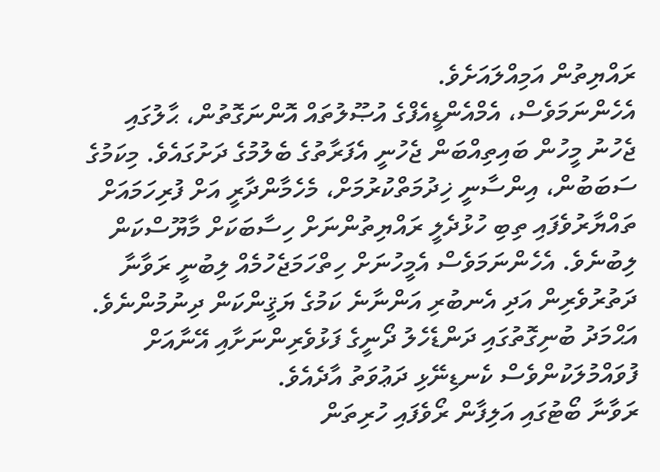ރައްޔިތުން އަމިއްލައަށެވެ.
އެހެންނަމަވެސް، އެމްއެންޑީއެފްގެ އުޞޫލުތައް އޮންނަގޮތުން، ޙާލުގައި ޖެހުނު މީހުން ބައިތިއްބަން ޖެހުނީ އެފަރާތުގެ ބެލުމުގެ ދަށުގައެވެ. މިކަމުގެ ސަބަބުން، އިންސާނީ ޚިދުމަތްކުރުމަށް، މެހެމާންދާރީ އަށް ފުރިހަމައަށް ތައްޔާރުވެފައި ތިބި ހުޅުދެލީ ރައްޔިތުންނަށް ހިސާބަކަށް މާޔޫސްކަން ލިބުނެވެ. އެހެންނަމަވެސް އެމީހުނަށް ހިތްހަމަޖެހުމެއް ލިބުނީ ރަވާނާ ދަތުރުވެރިން އަދި އެނބުރި އަންނާނެ ކަމުގެ ޔަޤީންކަން ދިނުމުންނެވެ.
އަޙްމަދު ބުނިގޮތުގައި ދަންޑެހެލު ދޯނީގެ ފަޅުވެރިންނަށާއި އޭނާއަށް ފުވައްމުލަކުންވެސް ކެނޑިނޭޅި ދަޢުވަތު އާދެއެވެ.
ރަވާނާ ބޯޓުގައި އަލިފާން ރޯވެފައި ހުރިތަން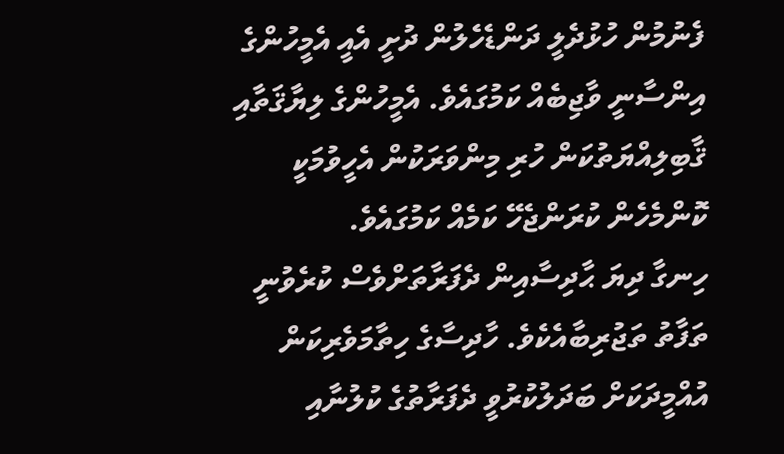ފެނުމުން ހުޅުދެލީ ދަންޑެހެލުން ދުށީ އެއީ އެމީހުންގެ އިންސާނީ ވާޖިބެއް ކަމުގައެވެ. އެމީހުންގެ ލިޔާޤަތާއި ޤާބިލިއްޔަތުކަން ހުރި މިންވަރަކުން އެހީވުމަކީ ކޮންމެހެން ކުރަންޖެހޭ ކަމެއް ކަމުގައެވެ.
ހިނގާ ދިޔަ ޙާދިސާއިން ދެފަރާތަށްވެސް ކުރެވުނީ ތަފާތު ތަޖުރިބާއެކެވެ. ހާދިސާގެ ހިތާމަވެރިކަން އުއްމީދަކަށް ބަދަލުކުރުވީ ދެފަރާތުގެ ކުލުނާއި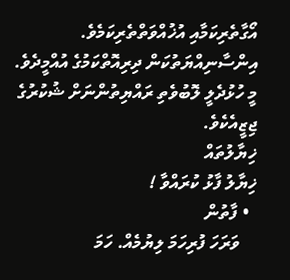އޯގާތެރިކަމާއި އުޚުއްވަތްތެރިކަމެވެ. އިންސާނިއްޔަތުކަން ދިރިއޮތްކަމުގެ އުއްމީދެވެ.
މީ ހުޅުދެލީ ލޮބުވެތި ރައްޔިތުންނަށް ޝުކުރުގެ ޖިޒީއެކެވެ.
ޚިޔާލުތައް
ޚިޔާލު ފާޅު ކުރައްވާ !
  • ފާތުން
    ވަރަހަ ފުރިހަމަ ލިޔުމެއް. ހަމަ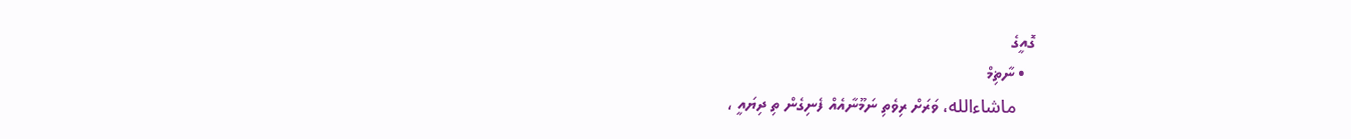ގޮއީގެ
  • ނާޡިމް
    ماشاءالله، ވަރަށް ރިވެތި ނަމޫނާއެއް ފެނިގެން ތި ދިޔައީ ،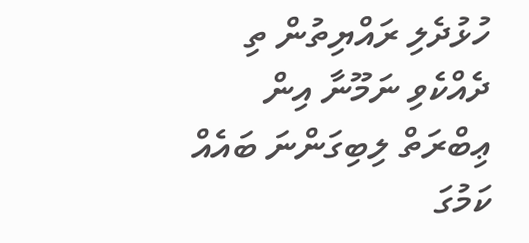ހުޅުދެލި ރައްޔިތުން ތި ދެއްކެވި ނަމޫނާ އިން ޢިބްރަތް ލިބިގަންނަ ބައެއް ކަމުގަ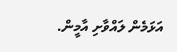އަޅަމެން ލައްވާށި އާމީން.